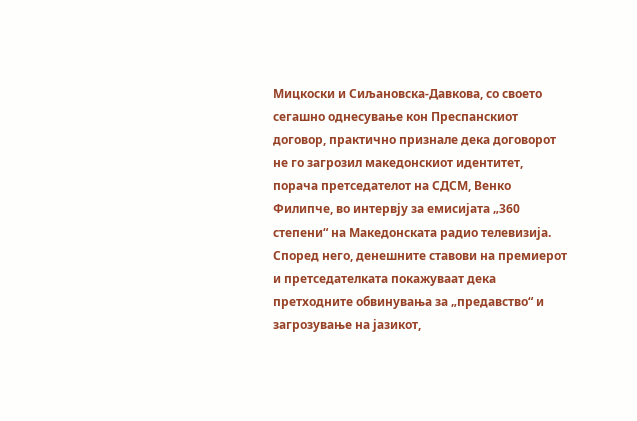Мицкоски и Сиљановска-Давкова, со своето сегашно однесување кон Преспанскиот договор, практично признале дека договорот не го загрозил македонскиот идентитет, порача претседателот на СДСМ, Венко Филипче, во интервју за емисијата „360 степени“ на Македонската радио телевизија. Според него, денешните ставови на премиерот и претседателката покажуваат дека претходните обвинувања за „предавство“ и загрозување на јазикот,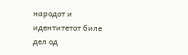народот и идентитетот биле дел од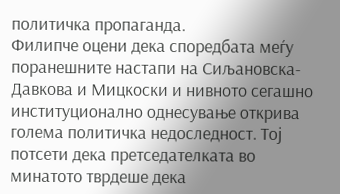политичка пропаганда.
Филипче оцени дека споредбата меѓу поранешните настапи на Сиљановска-Давкова и Мицкоски и нивното сегашно институционално однесување открива голема политичка недоследност. Тој потсети дека претседателката во минатото тврдеше дека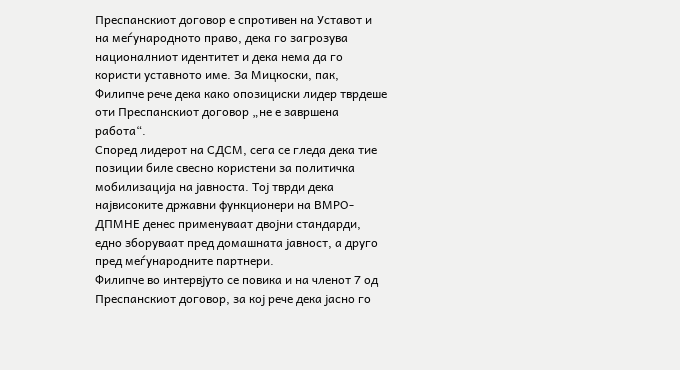Преспанскиот договор е спротивен на Уставот и на меѓународното право, дека го загрозува националниот идентитет и дека нема да го користи уставното име. За Мицкоски, пак, Филипче рече дека како опозициски лидер тврдеше оти Преспанскиот договор „не е завршена работа“.
Според лидерот на СДСМ, сега се гледа дека тие позиции биле свесно користени за политичка мобилизација на јавноста. Тој тврди дека највисоките државни функционери на ВМРО-ДПМНЕ денес применуваат двојни стандарди, едно зборуваат пред домашната јавност, а друго пред меѓународните партнери.
Филипче во интервјуто се повика и на членот 7 од Преспанскиот договор, за кој рече дека јасно го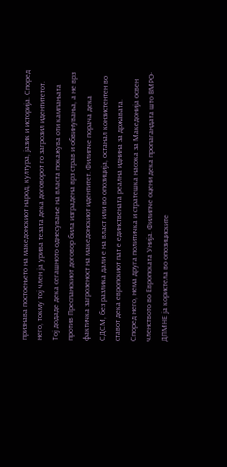признава постоењето на македонскиот народ, култура, јазик и историја. Според него, токму тој член ја урива тезата дека договорот го загрозил идентитетот.
Тој додаде дека сегашното однесување на власта покажува оти кампањата против Преспанскиот договор била изградена врз страв и обвинувања, а не врз фактичка загрозеност на македонскиот идентитет. Филипче порача дека СДСМ, без разлика дали е на власт или во опозиција, останал конзистентен во ставот дека европскиот пат е единствената реална иднина за државата.
Според него, нема друга политичка и стратешка насока за Македонија освен членството во Европската Унија. Филипче оцени дека пропагандата што ВМРО-ДПМНЕ ја користела во опозициските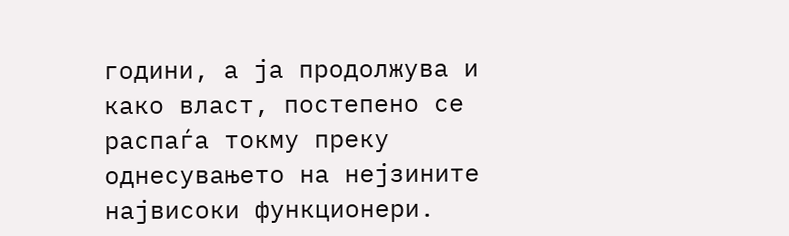години, а ја продолжува и како власт, постепено се распаѓа токму преку однесувањето на нејзините највисоки функционери.